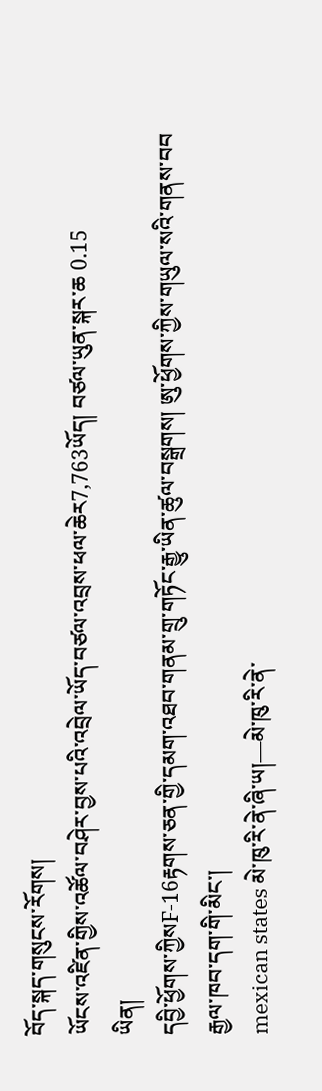བོད་སྐད་གསུངས་རོགས།
ཡོངས་འཛིན་གྱིས་འཚོལ་བཤེར་བྱས་པའི་འབྲེལ་ཡོད་བཙལ་འབྲས་ཕལ་ཆེར7,763ཡོད། བཙལ་ཡུན་སྐར་ཆ 0.15
ཡིན།
དབྱི་ཕྱོགས་ཀྱིསF-16རྟགས་ཅན་གྱི་དམག་འཐབ་གནམ་གྲུ་གཏོང་རྒྱུ་ཡིན་ཚུལ་བསྒྲགས། ཨུ་ཕྱོགས་ཀྱིས་གཡུལ་སའི་གནས་བབ
རྒྱལ་ཁབ་དག་གི་མིང་།
mexican states མེ་ཁུ་རི་ནེ་ཞི་ཡ།—མེ་ཁུ་རི་ནེ་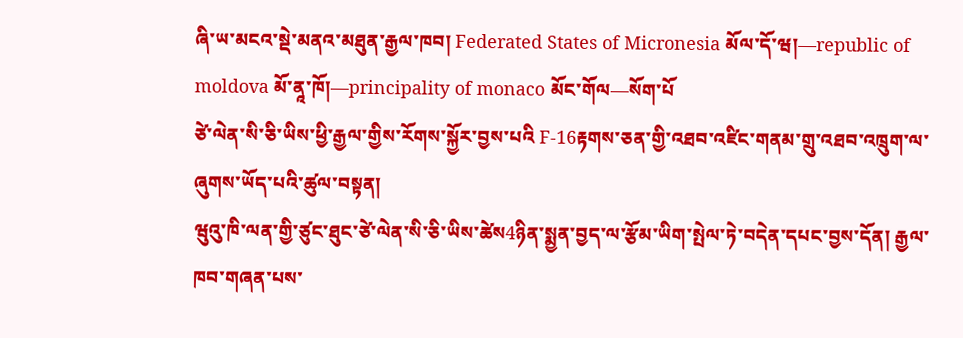ཞི་ཡ་མངའ་སྡེ་མནའ་མཐུན་རྒྱལ་ཁབ། Federated States of Micronesia མོལ་དོ་ཝ།—republic of moldova མོ་ནཱ་ཁོ།—principality of monaco མོང་གོལ—སོག་པོ
ཙེ་ལེན་སི་ཅི་ཡིས་ཕྱི་རྒྱལ་གྱིས་རོགས་སྐྱོར་བྱས་པའི F-16རྟགས་ཅན་གྱི་འཐབ་འཛིང་གནམ་གྲུ་འཐབ་འཁྲུག་ལ་ཞུགས་ཡོད་པའི་ཚུལ་བསྟན།
ཝུའུ་ཁི་ལན་གྱི་ཙུང་ཐུང་ཙེ་ལེན་སི་ཅི་ཡིས་ཚེས4ཉིན་སྨྱན་བྱད་ལ་རྩོམ་ཡིག་སྤེལ་ཏེ་བདེན་དཔང་བྱས་དོན། རྒྱལ་ཁབ་གཞན་པས་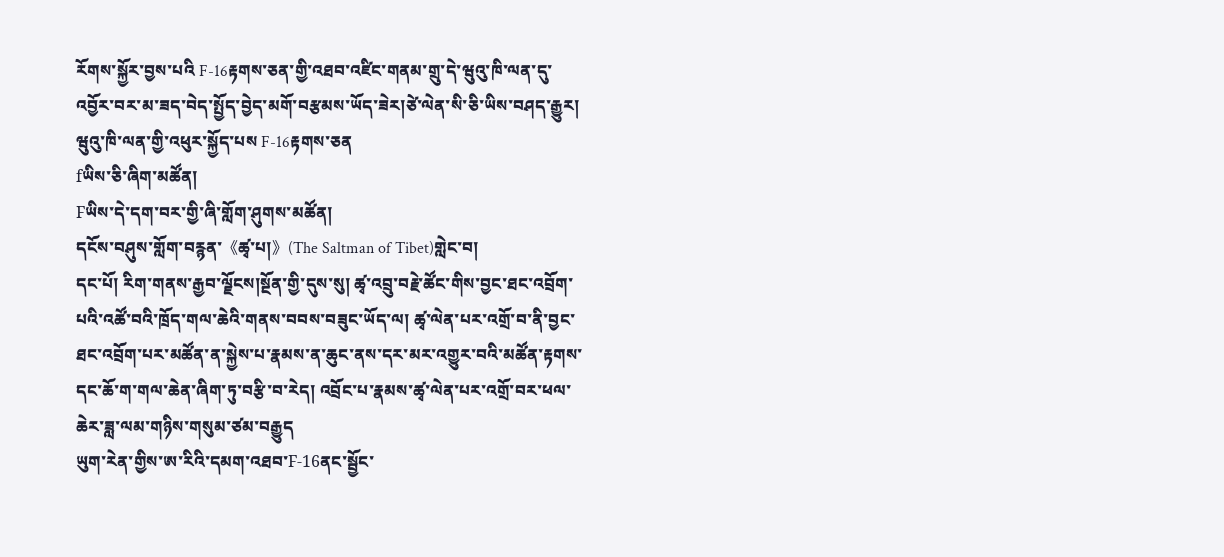རོགས་སྐྱོར་བྱས་པའི F-16རྟགས་ཅན་གྱི་འཐབ་འཛིང་གནམ་གྲུ་དེ་ཝུའུ་ཁི་ལན་དུ་འབྱོར་བར་མ་ཟད་བེད་སྤྱོད་བྱེད་མགོ་བརྩམས་ཡོད་ཟེར།ཙེ་ལེན་སི་ཅི་ཡིས་བཤད་རྒྱུར། ཝུའུ་ཁི་ལན་གྱི་འཕུར་སྐྱོད་པས F-16རྟགས་ཅན
fཡིས་ཅི་ཞིག་མཚོན།
Fཡིས་དེ་དག་བར་གྱི་ཞི་གློག་ཤུགས་མཚོན།
དངོས་བཤུས་གློག་བརྙན་《ཚྭ་པ།》(The Saltman of Tibet)གླེང་བ།
དང་པོ། རིག་གནས་རྒྱབ་ལྗོངས།སྔོན་གྱི་དུས་སུ། ཚྭ་འབྲུ་བརྗེ་ཚོང་གིས་བྱང་ཐང་འབྲོག་པའི་འཚོ་བའི་ཁྲོད་གལ་ཆེའི་གནས་བབས་བཟུང་ཡོད་ལ། ཚྭ་ལེན་པར་འགྲོ་བ་ནི་བྱང་ཐང་འབྲོག་པར་མཚོན་ན་སྐྱེས་པ་རྣམས་ན་ཆུང་ནས་དར་མར་འགྱུར་བའི་མཚོན་རྟགས་དང་ཆོ་ག་གལ་ཆེན་ཞིག་ཏུ་བརྩི་བ་རེད། འབྲོང་པ་རྣམས་ཚྭ་ལེན་པར་འགྲོ་བར་ཕལ་ཆེར་ཟླ་ལམ་གཉིས་གསུམ་ཙམ་བརྒྱུད
ཡུག་རེན་གྱིས་ཨ་རིའི་དམག་འཐབ་F-16ནང་སྦྱོང་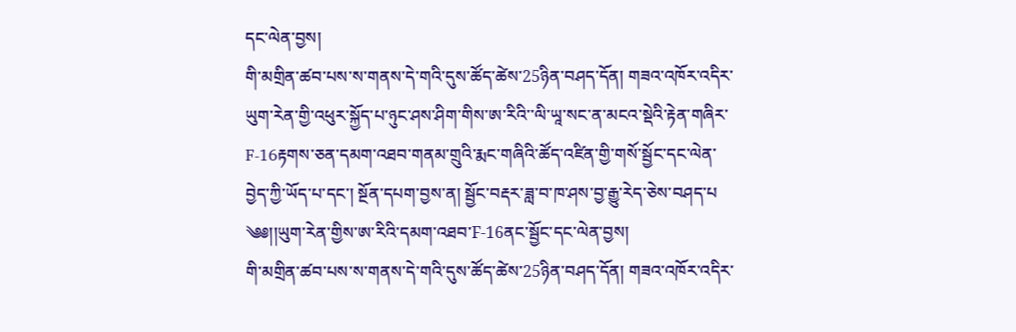དང་ལེན་བྱས།
གི་མགྲིན་ཚབ་པས་ས་གནས་དེ་གའི་དུས་ཚོད་ཚེས་25ཉིན་བཤད་དོན། གཟའ་འཁོར་འདིར་ཡུག་རེན་གྱི་འཕུར་སྐྱོད་པ་ཉུང་ཤས་ཤིག་གིས་ཨ་རིའི་་ལི་ཡཱ་སང་ན་མངའ་སྡེའི་རྟེན་གཞིར་F-16རྟགས་ཅན་དམག་འཐབ་གནམ་གྲུའི་རྨང་གཞིའི་ཚོད་འཛིན་གྱི་གསོ་སྦྱོང་དང་ལེན་བྱེད་ཀྱི་ཡོད་པ་དང་། སྔོན་དཔག་བྱས་ན། སྦྱོང་བརྡར་ཟླ་བ་ཁ་ཤས་བྱ་རྒྱུ་རེད་ཅེས་བཤད་པ
༄༅།།ཡུག་རེན་གྱིས་ཨ་རིའི་དམག་འཐབ་F-16ནང་སྦྱོང་དང་ལེན་བྱས།
གི་མགྲིན་ཚབ་པས་ས་གནས་དེ་གའི་དུས་ཚོད་ཚེས་25ཉིན་བཤད་དོན། གཟའ་འཁོར་འདིར་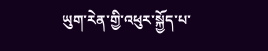ཡུག་རེན་གྱི་འཕུར་སྐྱོད་པ་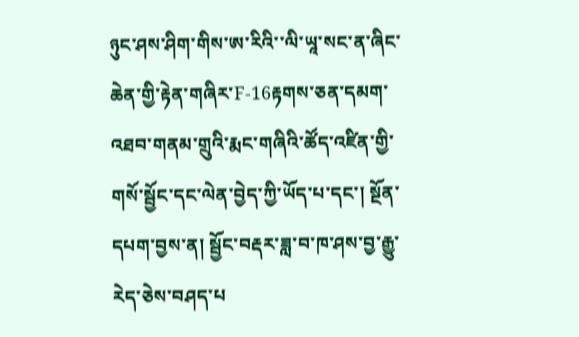ཉུང་ཤས་ཤིག་གིས་ཨ་རིའི་་ལི་ཡཱ་སང་ན་ཞིང་ཆེན་གྱི་རྟེན་གཞིར་F-16རྟགས་ཅན་དམག་འཐབ་གནམ་གྲུའི་རྨང་གཞིའི་ཚོད་འཛིན་གྱི་གསོ་སྦྱོང་དང་ལེན་བྱེད་ཀྱི་ཡོད་པ་དང་། སྔོན་དཔག་བྱས་ན། སྦྱོང་བརྡར་ཟླ་བ་ཁ་ཤས་བྱ་རྒྱུ་རེད་ཅེས་བཤད་པ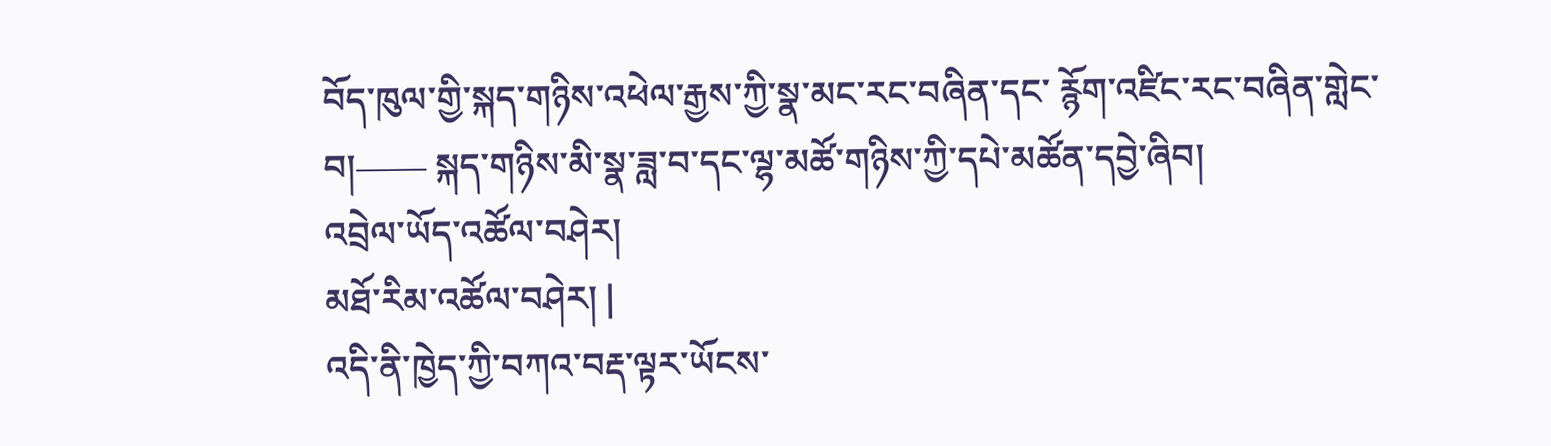བོད་ཁུལ་གྱི་སྐད་གཉིས་འཕེལ་རྒྱས་ཀྱི་སྣ་མང་རང་བཞིན་དང་ རྙོག་འཛིང་རང་བཞིན་གླེང་བ།—— སྐད་གཉིས་མི་སྣ་ཟླ་བ་དང་ལྷ་མཚོ་གཉིས་ཀྱི་དཔེ་མཚོན་དབྱེ་ཞིབ།
འབྲེལ་ཡོད་འཚོལ་བཤེར།
མཐོ་རིམ་འཚོལ་བཤེར། |
འདི་ནི་ཁྱེད་ཀྱི་བཀའ་བརྡ་ལྟར་ཡོངས་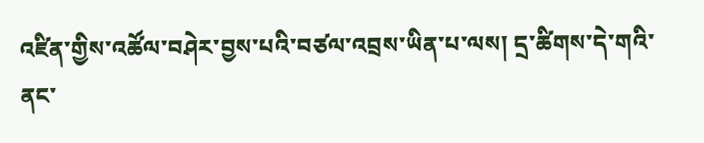འཛིན་གྱིས་འཚོལ་བཤེར་བྱས་པའི་བཙལ་འབྲས་ཡིན་པ་ལས། དྲ་ཚིགས་དེ་གའི་ནང་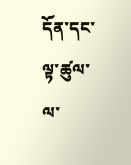དོན་དང་ལྟ་ཚུལ་ལ་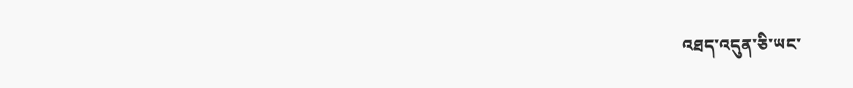འཐད་འདུན་ཅི་ཡང་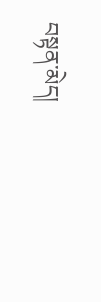བསྟན་མེད།